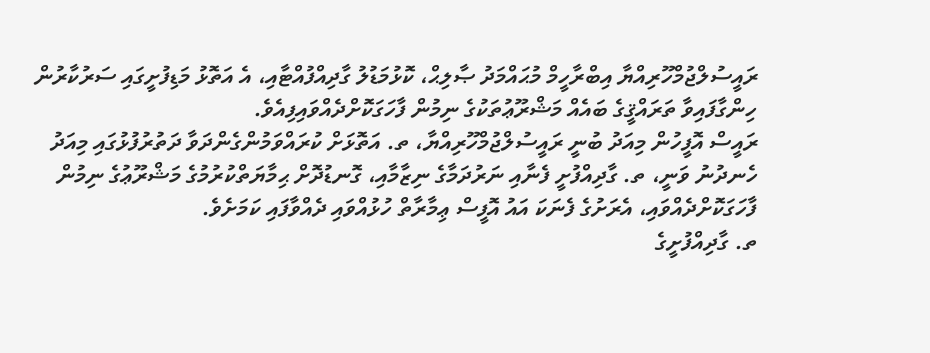ރައީސުލްޖުމްހޫރިއްޔާ އިބްރާހީމް މުޙައްމަދު ޞާލިޙް، ކޮޅުމަޑުލު ގާދިއްފުއްޓާއި، އެ އަތޮޅު މަޑިފުށީގައި ސަރުކާރުން ހިންގާފައިވާ ތަރައްޤީގެ ބައެއް މަޝްރޫޢުތަކުގެ ނިމުން ފާހަގަކޮށްދެއްވައިފިއެވެ.
ރައީސް އޮފީހުން މިއަދު ބުނީ ރައީސުލްޖުމްހޫރިއްޔާ، ތ. އަތޮޅަށް ކުރައްވަމުންގެންދަވާ ދަތުރުފުޅުގައި މިއަދު ހެނދުނު ވަނީ، ތ. ގާދިއްފުށީ ފެނާއި ނަރުދަމާގެ ނިޒާމާއި، ގޮނޑުދޮށް ޙިމާޔަތްކުރުމުގެ މަޝްރޫޢުގެ ނިމުން ފާހަގަކޮށްދެއްވައި، އެރަށުގެ ފެނަކަ އައު އޮފީސް ޢިމާރާތް ހުޅުއްވައި ދެއްވާފައި ކަމަށެވެ.
ތ. ގާދިއްފުށީގެ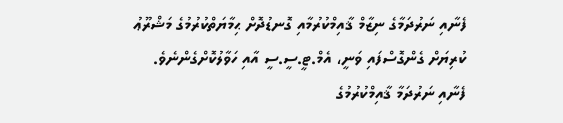ފެނާއި ނަރުދަމާގެ ނިޒާމް ޤާއިމްކުރުމާއި ގޮނޑުދޮށް ޙިމާޔަތްކުރުމުގެ މަޝްރޫޢު ކުރިޔަށް ގެންގޮސްފައި ވަނީ، އެމް.ޓީ.ސީ.ސީ އާއި ހަވާލުކޮށްގެންނެވެ. ފެނާއި ނަރުދަމާ ޤާއިމްކުރުމުގެ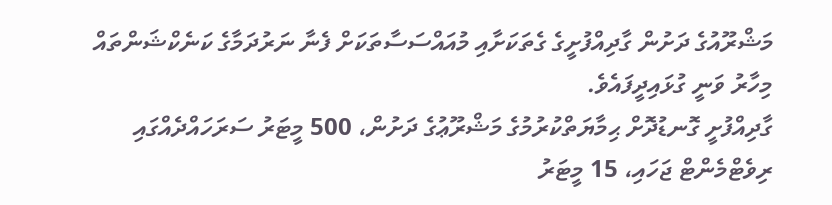މަޝްރޫއުގެ ދަށުން ގާދިއްފުށީގެ ގެތަކަށާއި މުއައްސަސާތަކަށް ފެނާ ނަރުދަމާގެ ކަނެކްޝަންތައް މިހާރު ވަނީ ގުޅައިދީފައެވެ.
ގާދިއްފުށީ ގޮނޑުދޮށް ޙިމާޔަތްކުރުމުގެ މަޝްރޫޢުގެ ދަށުން، 500 މީޓަރު ސަރަހައްދެއްގައި ރިވެޓްމެންޓް ޖަހައި، 15 މީޓަރު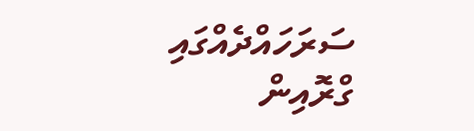ސަރަހައްދެއްގައި ގްރޮއިން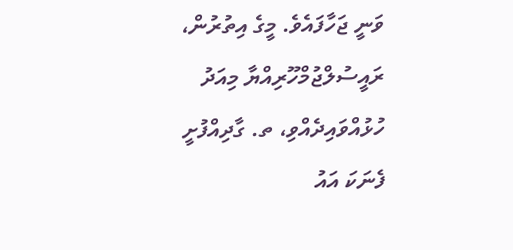ވަނީ ޖަހާފައެވެ. މީގެ އިތުރުން، ރައީސުލްޖުމްހޫރިއްޔާ މިއަދު ހުޅުއްވައިދެއްވި، ތ. ގާދިއްފުށީ ފެނަކަ އައު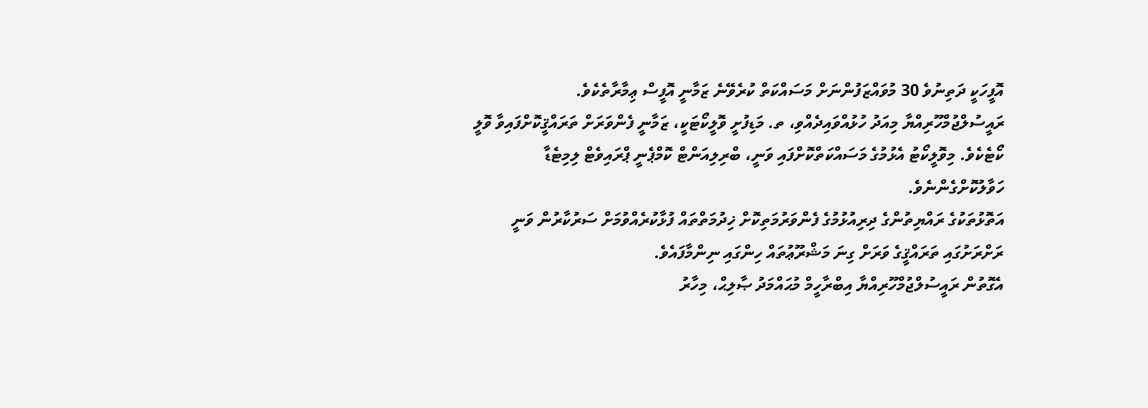އޮފީހަކީ ދަތިނުވެ 30 މުވައްޒަފުންނަށް މަސައްކަތް ކުރެވޭނެ ޒަމާނީ އޮފީސް ޢިމާރާތެކެވެ.
ރައީސުލްޖުމްހޫރިއްޔާ މިއަދު ހުޅުއްވައިދެއްވި، ތ. މަޑިފުށީ ވޮލީކޯޓަކީ، ޒަމާނީ ފެންވަރަށް ތަރައްޤީކޮށްފައިވާ ވޮލީ ކޯޓެކެވެ. މިވޮލީކޯޓު އެޅުމުގެ މަސައްކަތްކޮށްފައި ވަނީ، ބްރިލިއަންޓް ކޮމްޕެނީ ޕްރައިވެޓް ލިމިޓެޑާ ހަވާލުކޮށްގެންނެވެ.
އަތޮޅުތަކުގެ ރައްޔިތުންގެ ދިރިއުޅުމުގެ ފެންވަރުމަތިކޮށް ޚިދުމަތްތައް ފުޅާކުރެއްވުމަށް ސަރުކާރުން ވަނީ ރަށްރަށުގައި ތަރައްޤީގެ ވަރަށް ގިނަ މަޝްރޫޢުތައް ހިންގައި ނިންމާފައެވެ.
އެގޮތުން ރައީސުލްޖުމްހޫރިއްޔާ އިބްރާހީމް މުޙައްމަދު ޞާލިޙް، މިހާރު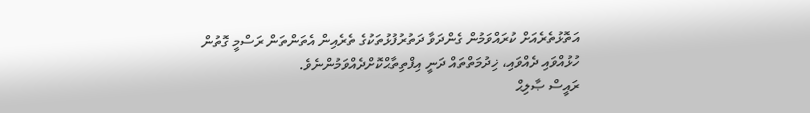އަތޮޅުތެރެއަށް ކުރައްވަމުން ގެންދަވާ ދަތުރުފުޅުތަކުގެ ތެރެއިން އެތަންތަން ރަސްމީ ގޮތުން ހުޅުއްވައި ދެއްވައި، ޚިދުމަތްތައް ދަނީ އިފްތިތާޙްކޮށްދެއްވަމުންނެވެ.
ރައީސް ޞާލިޙް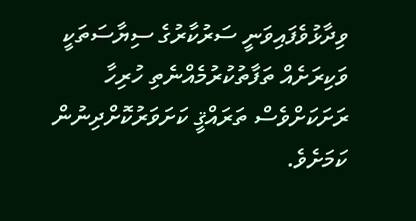ވިދާޅުވެފައިވަނީ ސަރުކާރުގެ ސިޔާސަތަކީ ވަކިރަށެއް ތަފާތުކުރުމެއްނެތި ހުރިހާ ރަށަކަށްވެސް ތަރައްޤީ ކަށަވަރުކޮށްދިނުން ކަމަށެވެ.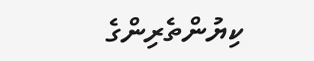ކިޔުންތެރިންގެ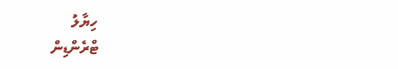ހިޔާލު
ޓްރެންޑިން